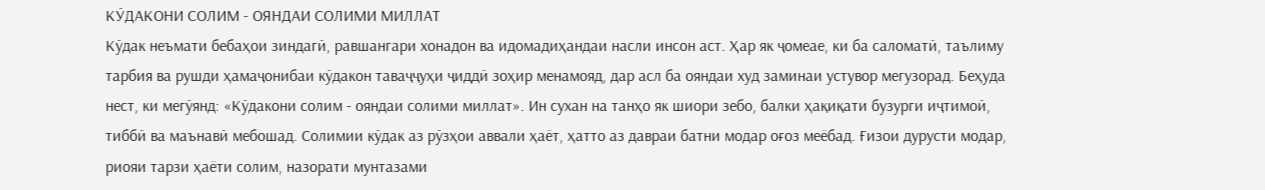КӮДАКОНИ СОЛИМ - ОЯНДАИ СОЛИМИ МИЛЛАТ
Кӯдак неъмати бебаҳои зиндагӣ, равшангари хонадон ва идомадиҳандаи насли инсон аст. Ҳар як ҷомеае, ки ба саломатӣ, таълиму тарбия ва рушди ҳамаҷонибаи кӯдакон таваҷҷуҳи ҷиддӣ зоҳир менамояд, дар асл ба ояндаи худ заминаи устувор мегузорад. Беҳуда нест, ки мегӯянд: «Кӯдакони солим - ояндаи солими миллат». Ин сухан на танҳо як шиори зебо, балки ҳақиқати бузурги иҷтимоӣ, тиббӣ ва маънавӣ мебошад. Солимии кӯдак аз рӯзҳои аввали ҳаёт, ҳатто аз давраи батни модар оғоз меёбад. Ғизои дурусти модар, риояи тарзи ҳаёти солим, назорати мунтазами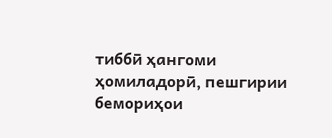тиббӣ ҳангоми ҳомиладорӣ, пешгирии бемориҳои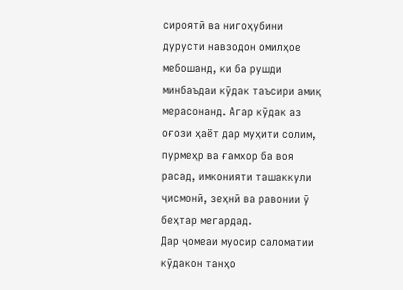сироятӣ ва нигоҳубини дурусти навзодон омилҳое мебошанд, ки ба рушди минбаъдаи кӯдак таъсири амиқ мерасонанд. Агар кӯдак аз оғози ҳаёт дар муҳити солим, пурмеҳр ва ғамхор ба воя расад, имконияти ташаккули ҷисмонӣ, зеҳнӣ ва равонии ӯ беҳтар мегардад.
Дар ҷомеаи муосир саломатии кӯдакон танҳо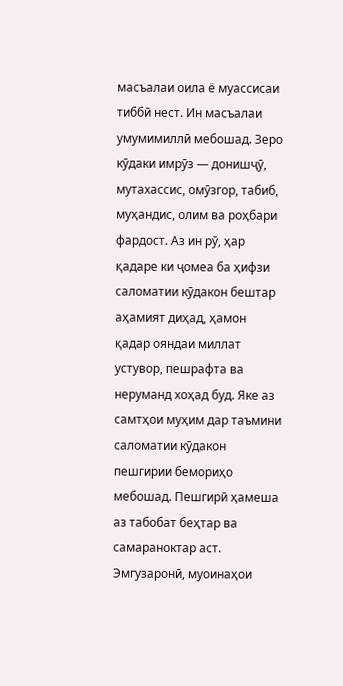масъалаи оила ё муассисаи тиббӣ нест. Ин масъалаи умумимиллӣ мебошад. Зеро кӯдаки имрӯз — донишҷӯ, мутахассис, омӯзгор, табиб, муҳандис, олим ва роҳбари фардост. Аз ин рӯ, ҳар қадаре ки ҷомеа ба ҳифзи саломатии кӯдакон бештар аҳамият диҳад, ҳамон қадар ояндаи миллат устувор, пешрафта ва неруманд хоҳад буд. Яке аз самтҳои муҳим дар таъмини саломатии кӯдакон пешгирии бемориҳо мебошад. Пешгирӣ ҳамеша аз табобат беҳтар ва самараноктар аст. Эмгузаронӣ, муоинаҳои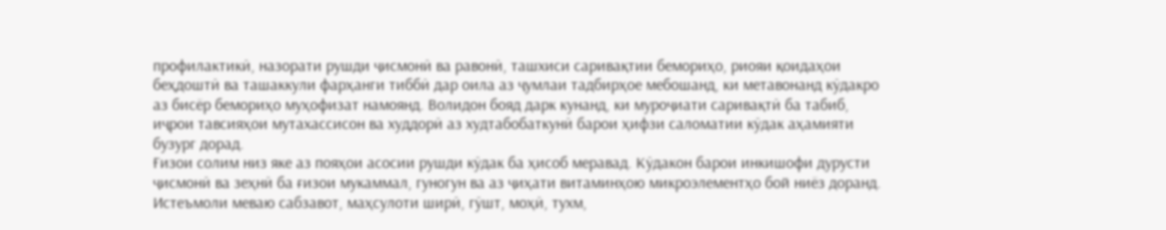профилактикӣ, назорати рушди ҷисмонӣ ва равонӣ, ташхиси саривақтии бемориҳо, риояи қоидаҳои беҳдоштӣ ва ташаккули фарҳанги тиббӣ дар оила аз ҷумлаи тадбирҳое мебошанд, ки метавонанд кӯдакро аз бисёр бемориҳо муҳофизат намоянд. Волидон бояд дарк кунанд, ки муроҷиати саривақтӣ ба табиб, иҷрои тавсияҳои мутахассисон ва худдорӣ аз худтабобаткунӣ барои ҳифзи саломатии кӯдак аҳамияти бузург дорад.
Ғизои солим низ яке аз пояҳои асосии рушди кӯдак ба ҳисоб меравад. Кӯдакон барои инкишофи дурусти ҷисмонӣ ва зеҳнӣ ба ғизои мукаммал, гуногун ва аз ҷиҳати витаминҳою микроэлементҳо бой ниёз доранд. Истеъмоли меваю сабзавот, маҳсулоти ширӣ, гӯшт, моҳӣ, тухм,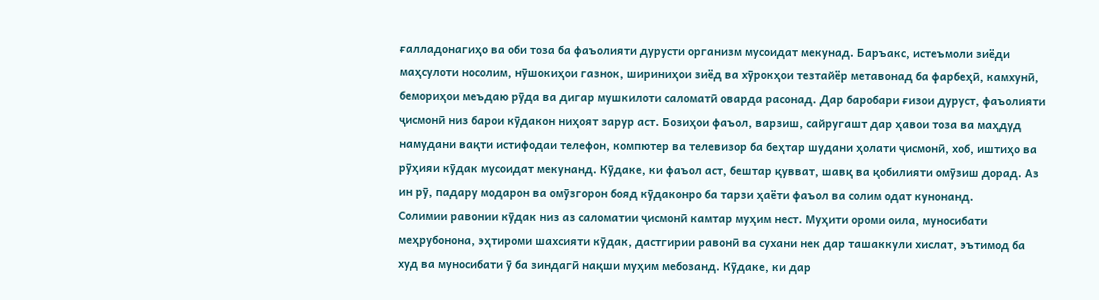ғалладонагиҳо ва оби тоза ба фаъолияти дурусти организм мусоидат мекунад. Баръакс, истеъмоли зиёди маҳсулоти носолим, нӯшокиҳои газнок, шириниҳои зиёд ва хӯрокҳои тезтайёр метавонад ба фарбеҳӣ, камхунӣ, бемориҳои меъдаю рӯда ва дигар мушкилоти саломатӣ оварда расонад. Дар баробари ғизои дуруст, фаъолияти ҷисмонӣ низ барои кӯдакон ниҳоят зарур аст. Бозиҳои фаъол, варзиш, сайругашт дар ҳавои тоза ва маҳдуд намудани вақти истифодаи телефон, компютер ва телевизор ба беҳтар шудани ҳолати ҷисмонӣ, хоб, иштиҳо ва рӯҳияи кӯдак мусоидат мекунанд. Кӯдаке, ки фаъол аст, бештар қувват, шавқ ва қобилияти омӯзиш дорад. Аз ин рӯ, падару модарон ва омӯзгорон бояд кӯдаконро ба тарзи ҳаёти фаъол ва солим одат кунонанд.
Солимии равонии кӯдак низ аз саломатии ҷисмонӣ камтар муҳим нест. Муҳити ороми оила, муносибати меҳрубонона, эҳтироми шахсияти кӯдак, дастгирии равонӣ ва сухани нек дар ташаккули хислат, эътимод ба худ ва муносибати ӯ ба зиндагӣ нақши муҳим мебозанд. Кӯдаке, ки дар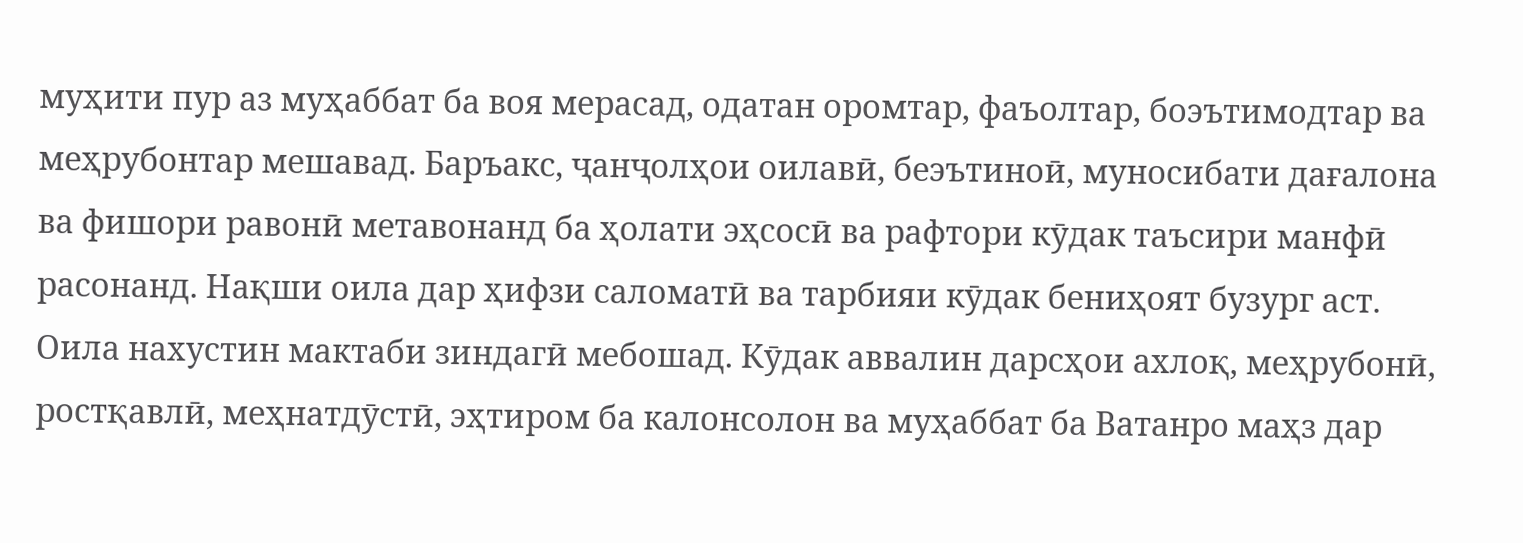муҳити пур аз муҳаббат ба воя мерасад, одатан оромтар, фаъолтар, боэътимодтар ва меҳрубонтар мешавад. Баръакс, ҷанҷолҳои оилавӣ, беэътиноӣ, муносибати дағалона ва фишори равонӣ метавонанд ба ҳолати эҳсосӣ ва рафтори кӯдак таъсири манфӣ расонанд. Нақши оила дар ҳифзи саломатӣ ва тарбияи кӯдак бениҳоят бузург аст. Оила нахустин мактаби зиндагӣ мебошад. Кӯдак аввалин дарсҳои ахлоқ, меҳрубонӣ, ростқавлӣ, меҳнатдӯстӣ, эҳтиром ба калонсолон ва муҳаббат ба Ватанро маҳз дар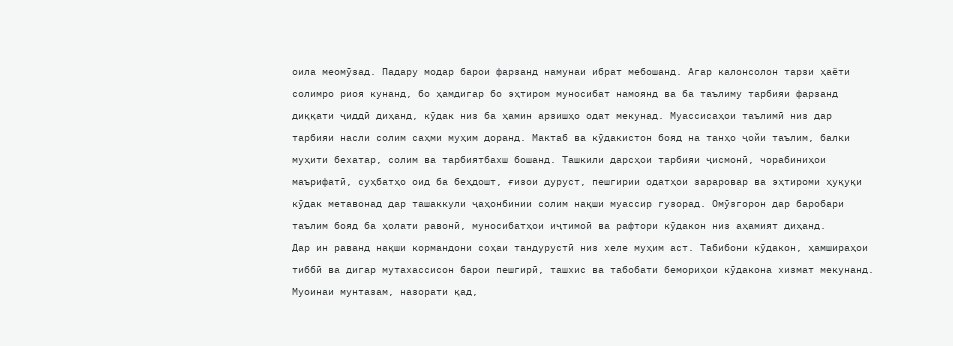оила меомӯзад. Падару модар барои фарзанд намунаи ибрат мебошанд. Агар калонсолон тарзи ҳаёти солимро риоя кунанд, бо ҳамдигар бо эҳтиром муносибат намоянд ва ба таълиму тарбияи фарзанд диққати ҷиддӣ диҳанд, кӯдак низ ба ҳамин арзишҳо одат мекунад. Муассисаҳои таълимӣ низ дар тарбияи насли солим саҳми муҳим доранд. Мактаб ва кӯдакистон бояд на танҳо ҷойи таълим, балки муҳити бехатар, солим ва тарбиятбахш бошанд. Ташкили дарсҳои тарбияи ҷисмонӣ, чорабиниҳои маърифатӣ, суҳбатҳо оид ба беҳдошт, ғизои дуруст, пешгирии одатҳои зараровар ва эҳтироми ҳуқуқи кӯдак метавонад дар ташаккули ҷаҳонбинии солим нақши муассир гузорад. Омӯзгорон дар баробари таълим бояд ба ҳолати равонӣ, муносибатҳои иҷтимоӣ ва рафтори кӯдакон низ аҳамият диҳанд.
Дар ин раванд нақши кормандони соҳаи тандурустӣ низ хеле муҳим аст. Табибони кӯдакон, ҳамшираҳои тиббӣ ва дигар мутахассисон барои пешгирӣ, ташхис ва табобати бемориҳои кӯдакона хизмат мекунанд. Муоинаи мунтазам, назорати қад,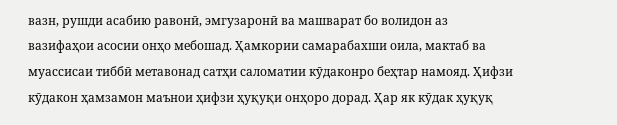вазн, рушди асабию равонӣ, эмгузаронӣ ва машварат бо волидон аз вазифаҳои асосии онҳо мебошад. Ҳамкории самарабахши оила, мактаб ва муассисаи тиббӣ метавонад сатҳи саломатии кӯдаконро беҳтар намояд. Ҳифзи кӯдакон ҳамзамон маънои ҳифзи ҳуқуқи онҳоро дорад. Ҳар як кӯдак ҳуқуқ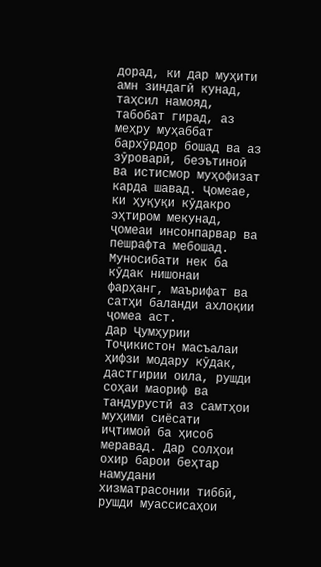дорад, ки дар муҳити амн зиндагӣ кунад, таҳсил намояд, табобат гирад, аз меҳру муҳаббат бархӯрдор бошад ва аз зӯроварӣ, беэътиноӣ ва истисмор муҳофизат карда шавад. Ҷомеае, ки ҳуқуқи кӯдакро эҳтиром мекунад, ҷомеаи инсонпарвар ва пешрафта мебошад. Муносибати нек ба кӯдак нишонаи фарҳанг, маърифат ва сатҳи баланди ахлоқии ҷомеа аст.
Дар Ҷумҳурии Тоҷикистон масъалаи ҳифзи модару кӯдак, дастгирии оила, рушди соҳаи маориф ва тандурустӣ аз самтҳои муҳими сиёсати иҷтимоӣ ба ҳисоб меравад. Дар солҳои охир барои беҳтар намудани хизматрасонии тиббӣ, рушди муассисаҳои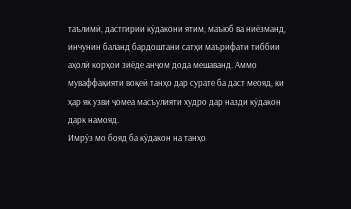таълимӣ, дастгирии кӯдакони ятим, маъюб ва ниёзманд, инчунин баланд бардоштани сатҳи маърифати тиббии аҳолӣ корҳои зиёде анҷом дода мешаванд. Аммо муваффақияти воқеӣ танҳо дар сурате ба даст меояд, ки ҳар як узви ҷомеа масъулияти худро дар назди кӯдакон дарк намояд.
Имрӯз мо бояд ба кӯдакон на танҳо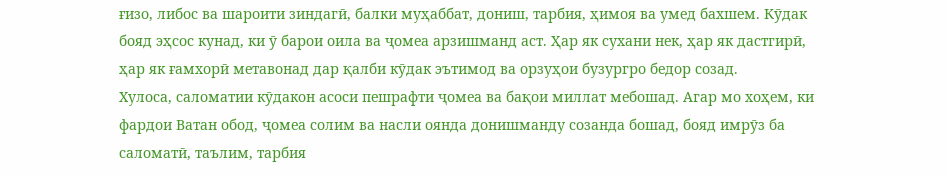ғизо, либос ва шароити зиндагӣ, балки муҳаббат, дониш, тарбия, ҳимоя ва умед бахшем. Кӯдак бояд эҳсос кунад, ки ӯ барои оила ва ҷомеа арзишманд аст. Ҳар як сухани нек, ҳар як дастгирӣ, ҳар як ғамхорӣ метавонад дар қалби кӯдак эътимод ва орзуҳои бузургро бедор созад.
Хулоса, саломатии кӯдакон асоси пешрафти ҷомеа ва бақои миллат мебошад. Агар мо хоҳем, ки фардои Ватан обод, ҷомеа солим ва насли оянда донишманду созанда бошад, бояд имрӯз ба саломатӣ, таълим, тарбия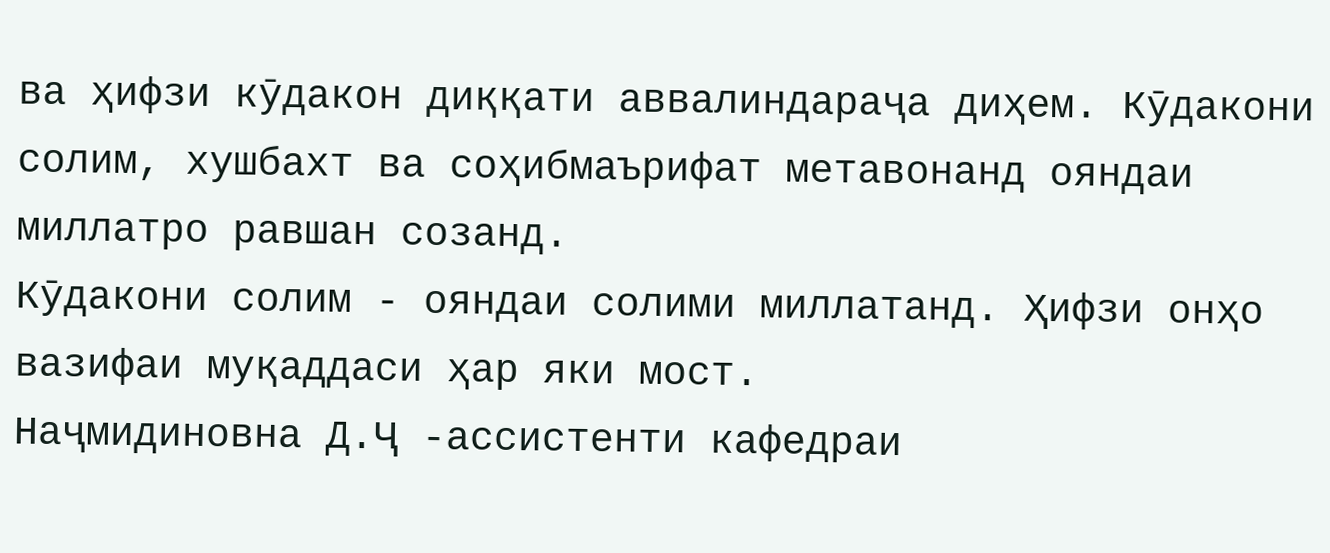ва ҳифзи кӯдакон диққати аввалиндараҷа диҳем. Кӯдакони солим, хушбахт ва соҳибмаърифат метавонанд ояндаи миллатро равшан созанд.
Кӯдакони солим - ояндаи солими миллатанд. Ҳифзи онҳо вазифаи муқаддаси ҳар яки мост.
Наҷмидиновна Д.Ҷ -ассистенти кафедраи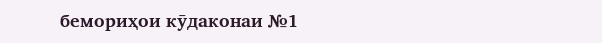бемориҳои кӯдаконаи №1